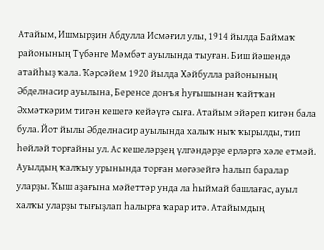Атайым, Ишмырҙин Абдулла Исмәғил улы, 1914 йылда Баймаҡ районының Түбәнге Мәмбәт ауылында тыуған. Биш йәшендә атайһыҙ ҡала. Ҡәрсәйем 1920 йылда Хәйбулла районының Әбделнасир ауылына, Беренсе донъя һуғышынан ҡайтҡан Әхмәткәрим тигән кешегә кейәүгә сыға. Атайым эйәреп кигән бала була. Йот йылы Әбделнасир ауылында халыҡ ныҡ ҡырылды, тип һөйләй торғайны ул. Ас кешеләрҙең үлгәндәрҙе ерләргә хәле етмәй. Ауылдың ҡалҡыу урынында торған мөгәзейгә һалып баралар уларҙы. Ҡыш аҙағына мәйеттәр унда ла һыймай башлағас, ауыл халҡы уларҙы тығыҙлап һалырға ҡарар итә. Атайымдың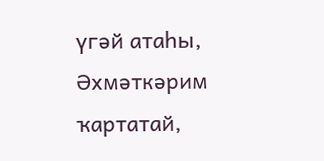үгәй атаһы, Әхмәткәрим ҡартатай,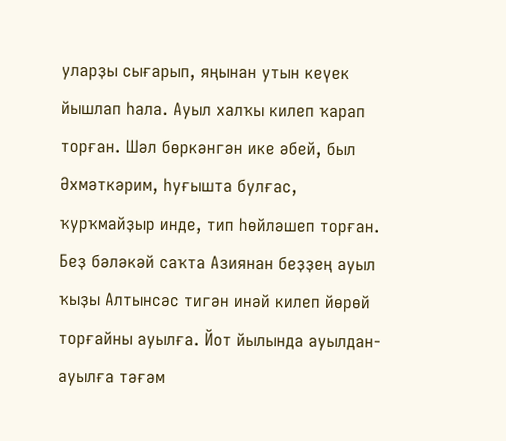уларҙы сығарып, яңынан утын кеүек йышлап һала. Ауыл халҡы килеп ҡарап торған. Шәл бөркәнгән ике әбей, был Әхмәткәрим, һуғышта булғас, ҡурҡмайҙыр инде, тип һөйләшеп торған. Беҙ бәләкәй саҡта Азиянан беҙҙең ауыл ҡыҙы Алтынсәс тигән инәй килеп йөрөй торғайны ауылға. Йот йылында ауылдан-ауылға тәғәм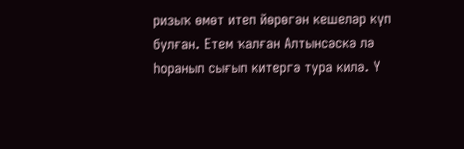ризыҡ өмөт итеп йөрөгән кешеләр күп булған. Етем ҡалған Алтынсәскә лә һоранып сығып китергә тура килә. Ү